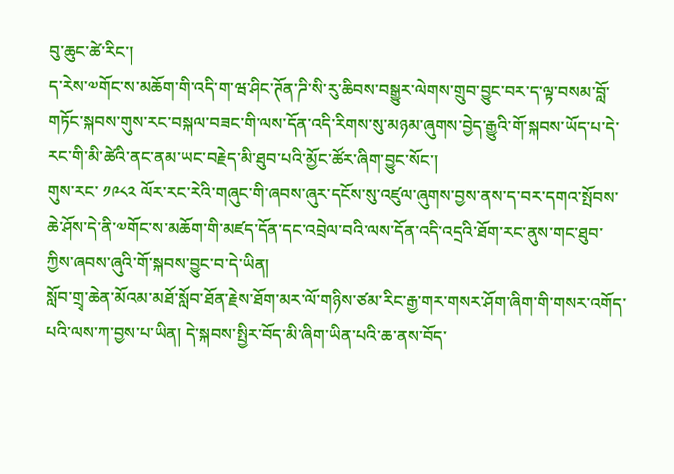བུ་ཆུང་ཚེ་རིང་།
ད་རེས་༧གོང་ས་མཆོག་གི་འདི་ག་ཝ་ཤིང་ཊོན་ཌི་སི་རུ་ཆིབས་བསྒྱུར་ལེགས་གྲུབ་བྱུང་བར་ད་ལྟ་བསམ་བློ་གཏོང་སྐབས་གུས་རང་བསྐལ་བཟང་གི་ལས་དོན་འདི་རིགས་སུ་མཉམ་ཞུགས་བྱེད་རྒྱུའི་གོ་སྐབས་ཡོད་པ་དེ་རང་གི་མི་ཚེའི་ནང་ནམ་ཡང་བརྗེད་མི་ཐུབ་པའི་མྱོང་ཚོར་ཞིག་བྱུང་སོང་།
གུས་རང་ ༡༩༨༢ ལོར་རང་རེའི་གཞུང་གི་ཞབས་ཞུར་དངོས་སུ་འཛུལ་ཞུགས་བྱས་ནས་ད་བར་དགའ་སྤོབས་ཆེ་ཤོས་དེ་ནི་༧གོང་ས་མཆོག་གི་མཛད་དོན་དང་འབྲེལ་བའི་ལས་དོན་འདི་འདྲའི་ཐོག་རང་ནུས་གང་ཐུབ་ཀྱིས་ཞབས་ཞུའི་གོ་སྐབས་བྱུང་བ་དེ་ཡིན།
སློབ་གྲྭ་ཆེན་མོའམ་མཐོ་སློབ་ཐོན་རྗེས་ཐོག་མར་ལོ་གཉིས་ཙམ་རིང་རྒྱ་གར་གསར་ཤོག་ཞིག་གི་གསར་འགོད་པའི་ལས་ཀ་བྱས་པ་ཡིན། དེ་སྐབས་སྤྱིར་བོད་མི་ཞིག་ཡིན་པའི་ཆ་ནས་བོད་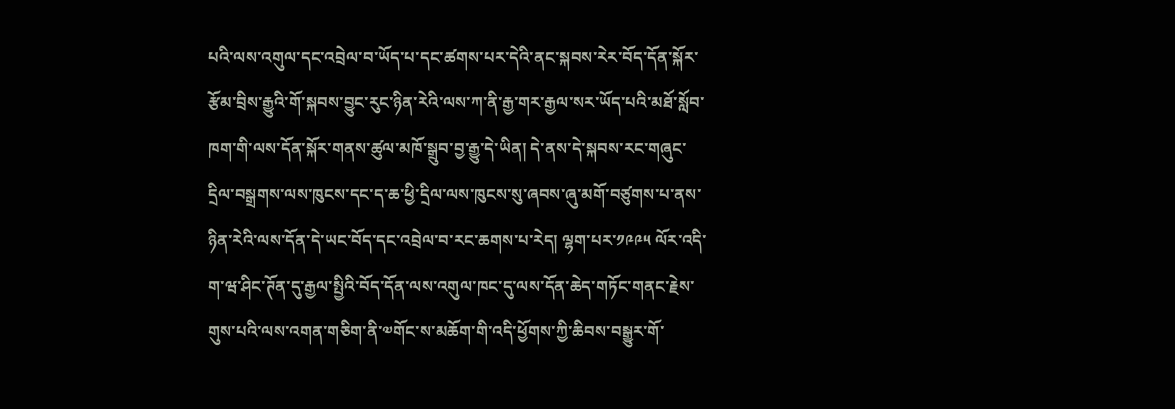པའི་ལས་འགུལ་དང་འབྲེལ་བ་ཡོད་པ་དང་ཚགས་པར་དེའི་ནང་སྐབས་རེར་བོད་དོན་སྐོར་རྩོམ་བྲིས་རྒྱུའི་གོ་སྐབས་བྱུང་རུང་ཉིན་རེའི་ལས་ཀ་ནི་རྒྱ་གར་རྒྱལ་སར་ཡོད་པའི་མཐོ་སློབ་ཁག་གི་ལས་དོན་སྐོར་གནས་ཚུལ་མཁོ་སྒྲུབ་བྱ་རྒྱུ་དེ་ཡིན། དེ་ནས་དེ་སྐབས་རང་གཞུང་དྲིལ་བསྒྲགས་ལས་ཁུངས་དང་ད་ཆ་ཕྱི་དྲིལ་ལས་ཁུངས་སུ་ཞབས་ཞུ་མགོ་བཙུགས་པ་ནས་ཉིན་རེའི་ལས་དོན་དེ་ཡང་བོད་དང་འབྲེལ་བ་རང་ཆགས་པ་རེད། ལྷག་པར་༡༩༩༥ ལོར་འདི་ག་ཝ་ཤིང་ཊོན་དུ་རྒྱལ་སྤྱིའི་བོད་དོན་ལས་འགུལ་ཁང་དུ་ལས་དོན་ཆེད་གཏོང་གནང་རྗེས་གུས་པའི་ལས་འགན་གཅིག་ནི་༧གོང་ས་མཆོག་གི་འདི་ཕྱོགས་ཀྱི་ཆིབས་བསྒྱུར་གོ་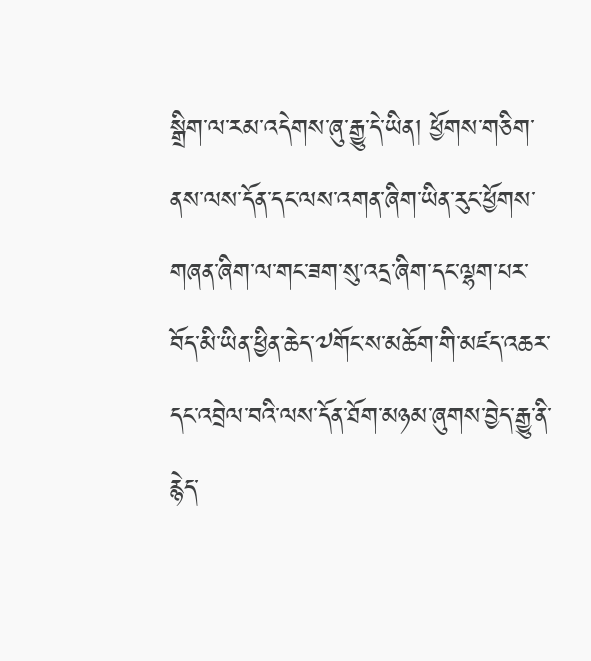སྒྲིག་ལ་རམ་འདེགས་ཞུ་རྒྱུ་དེ་ཡིན། ཕྱོགས་གཅིག་ནས་ལས་དོན་དང་ལས་འགན་ཞིག་ཡིན་རུང་ཕྱོགས་གཞན་ཞིག་ལ་གང་ཟག་སུ་འདྲ་ཞིག་དང་ལྷག་པར་བོད་མི་ཡིན་ཕྱིན་ཆེད་༧གོང་ས་མཆོག་གི་མཛད་འཆར་དང་འབྲེལ་བའི་ལས་དོན་ཐོག་མཉམ་ཞུགས་བྱེད་རྒྱུ་ནི་རྙེད་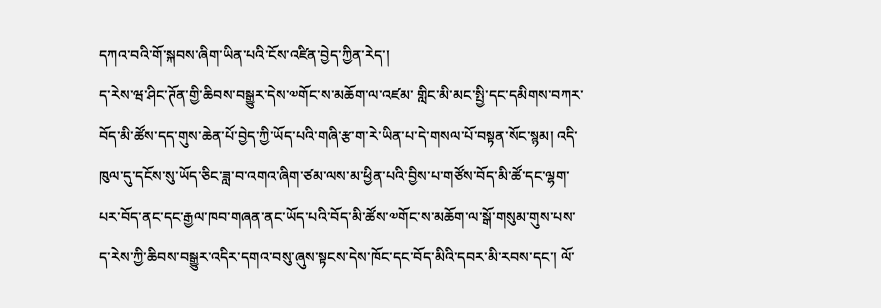དཀའ་བའི་གོ་སྐབས་ཞིག་ཡིན་པའི་ངོས་འཛིན་བྱེད་ཀྱིན་རེད་།
ད་རེས་ཝ་ཤིང་ཊོན་གྱི་ཆིབས་བསྒྱུར་དེས་༧གོང་ས་མཆོག་ལ་འཛམ་ གླིང་མི་མང་སྤྱི་དང་དམིགས་བཀར་བོད་མི་ཚོས་དད་གུས་ཆེན་པོ་བྱེད་ཀྱི་ཡོད་པའི་གཞི་རྩ་ག་རེ་ཡིན་པ་དེ་གསལ་པོ་བསྟན་སོང་སྙམ། འདི་ཁུལ་དུ་དངོས་སུ་ཡོད་ཅིང་ཟླ་བ་འགའ་ཞིག་ཙམ་ལས་མ་ཕྱིན་པའི་བྱིས་པ་གཙོས་བོད་མི་ཚོ་དང་ལྷག་པར་བོད་ནང་དང་རྒྱལ་ཁབ་གཞན་ནང་ཡོད་པའི་བོད་མི་ཚོས་༧གོང་ས་མཆོག་ལ་སྒོ་གསུམ་གུས་པས་ད་རེས་ཀྱི་ཆིབས་བསྒྱུར་འདིར་དགའ་བསུ་ཞུས་སྟངས་དེས་ཁོང་དང་བོད་མིའི་དབར་མི་རབས་དང་། ལོ་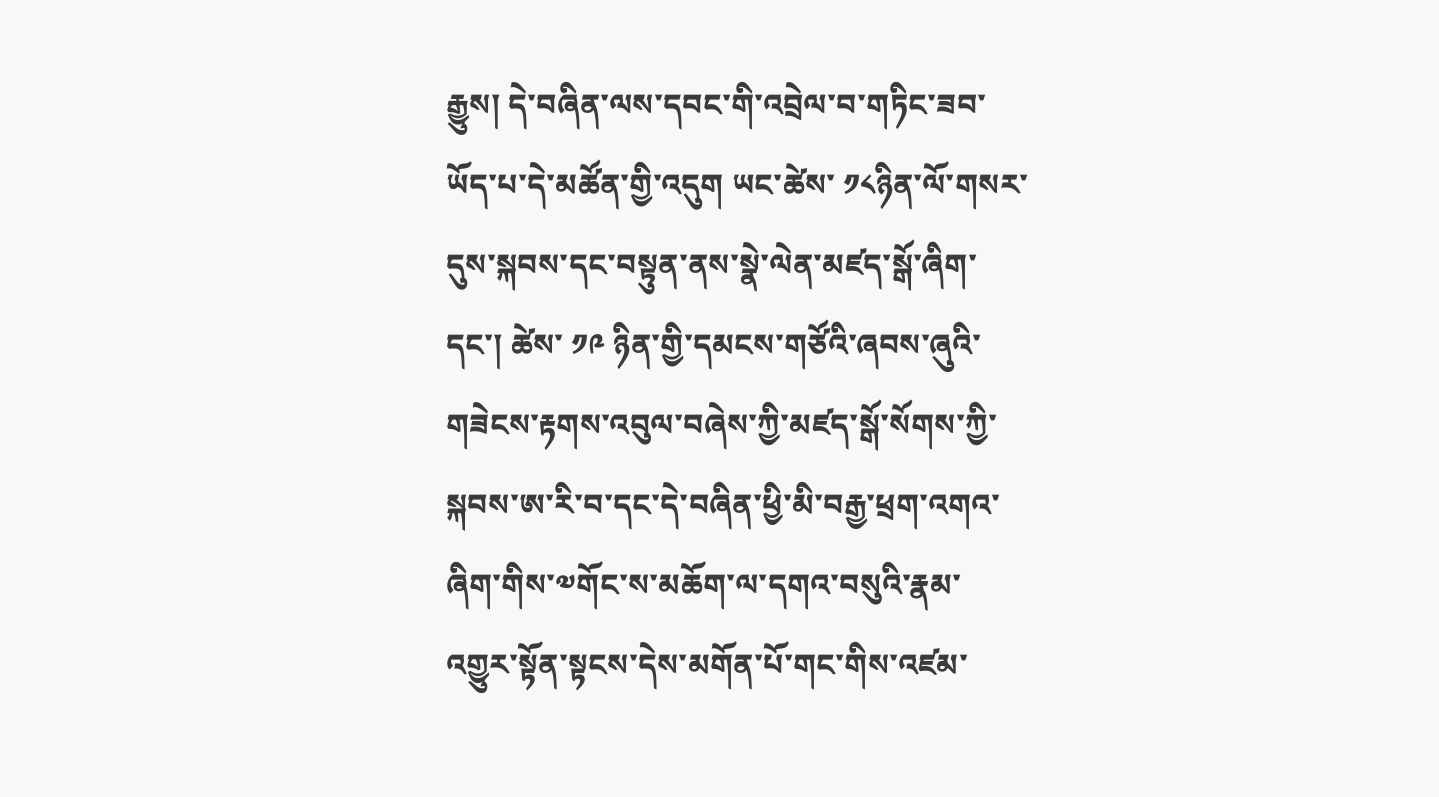རྒྱུས། དེ་བཞིན་ལས་དབང་གི་འབྲེལ་བ་གཏིང་ཟབ་ཡོད་པ་དེ་མཚོན་གྱི་འདུག ཡང་ཚེས་ ༡༨ཉིན་ལོ་གསར་དུས་སྐབས་དང་བསྟུན་ནས་སྣེ་ལེན་མཛད་སྒོ་ཞིག་དང་། ཚེས་ ༡༩ ཉིན་གྱི་དམངས་གཙོའི་ཞབས་ཞུའི་གཟེངས་རྟགས་འབུལ་བཞེས་ཀྱི་མཛད་སྒོ་སོགས་ཀྱི་སྐབས་ཨ་རི་བ་དང་དེ་བཞིན་ཕྱི་མི་བརྒྱ་ཕྲག་འགའ་ཞིག་གིས་༧གོང་ས་མཆོག་ལ་དགའ་བསུའི་རྣམ་འགྱུར་སྟོན་སྟངས་དེས་མགོན་པོ་གང་གིས་འཛམ་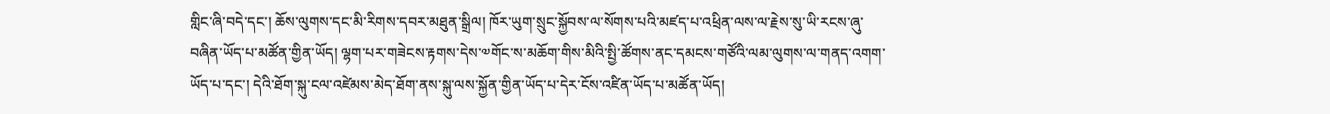གླིང་ཞི་བདེ་དང་། ཆོས་ལུགས་དང་མི་རིགས་དབར་མཐུན་སྒྲིལ། ཁོར་ཡུག་སྲུང་སྐྱོབས་ལ་སོགས་པའི་མཛད་པ་འཕྲིན་ལས་ལ་རྗེས་སུ་ཡི་རངས་ཞུ་བཞིན་ཡོད་པ་མཚོན་གྱིན་ཡོད། ལྷག་པར་གཟེངས་རྟགས་དེས་༧གོང་ས་མཆོག་གིས་མིའི་སྤྱི་ཚོགས་ནང་དམངས་གཙོའི་ལམ་ལུགས་ལ་གནད་འགག་ཡོད་པ་དང་། དེའི་ཐོག་སྐུ་ངལ་འཛེམས་མེད་ཐོག་ནས་སྐུ་ལས་སྐྱོན་གྱིན་ཡོད་པ་དེར་ངོས་འཛིན་ཡོད་པ་མཚོན་ཡོད།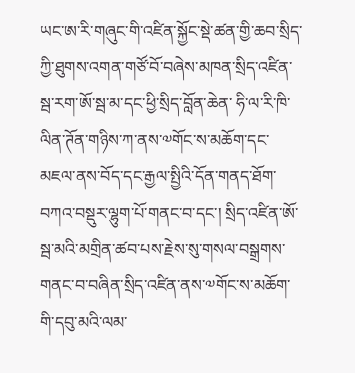ཡང་ཨ་རི་གཞུང་གི་འཛིན་སྐྱོང་སྡེ་ཚན་གྱི་ཆབ་སྲིད་ཀྱི་ཐུགས་འགན་གཙོ་བོ་བཞེས་མཁན་སྲིད་འཛིན་སྦ་རག་ཨོ་སྦ་མ་དང་ཕྱི་སྲིད་བློན་ཆེན་ ཧི་ལ་རི་ཁི་ལིན་ཊོན་གཉིས་ཀ་ནས་༧གོང་ས་མཆོག་དང་མཇལ་ནས་བོད་དང་རྒྱལ་སྤྱིའི་དོན་གནད་ཐོག་བཀའ་བསྡུར་ལྷུག་པོ་གནང་བ་དང་། སྲིད་འཛིན་ཨོ་སྦ་མའི་མགྲིན་ཚབ་པས་རྗེས་སུ་གསལ་བསྒྲགས་གནང་བ་བཞིན་སྲིད་འཛིན་ནས་༧གོང་ས་མཆོག་གི་དབུ་མའི་ལམ་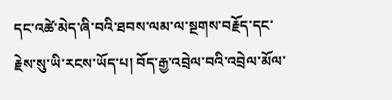དང་འཚེ་མེད་ཞི་བའི་ཐབས་ལམ་ལ་སྔགས་བརྗོད་དང་རྗེས་སུ་ཡི་རངས་ཡོད་པ། བོད་རྒྱ་འབྲེལ་བའི་འབྲེལ་མོལ་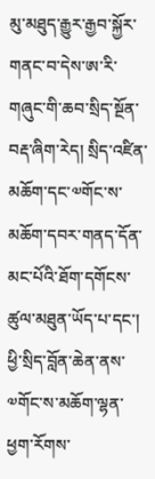མུ་མཐུད་རྒྱུར་རྒྱབ་སྐྱོར་གནང་བ་དེས་ཨ་རི་གཞུང་གི་ཆབ་སྲིད་སྔོན་བརྡ་ཞིག་རེད། སྲིད་འཛིན་མཆོག་དང་༧གོང་ས་མཆོག་དབར་གནད་དོན་མང་པོའི་ཐོག་དགོངས་ཚུལ་མཐུན་ཡོད་པ་དང་། ཕྱི་སྲིད་བློན་ཆེན་ནས་༧གོང་ས་མཆོག་ལྷན་ཕྱག་རོགས་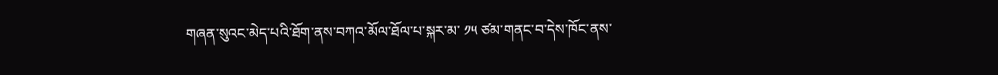གཞན་སུའང་མེད་པའི་ཐོག་ནས་བཀའ་མོལ་ཐོལ་པ་སྐར་མ་ ༡༥ ཙམ་གནང་བ་དེས་ཁོང་ནས་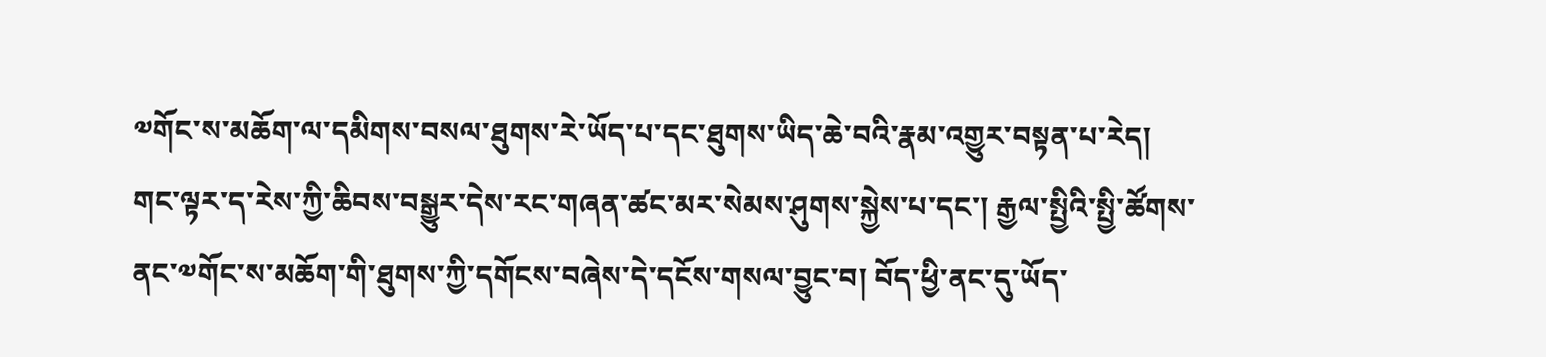༧གོང་ས་མཆོག་ལ་དམིགས་བསལ་ཐུགས་རེ་ཡོད་པ་དང་ཐུགས་ཡིད་ཆེ་བའི་རྣམ་འགྱུར་བསྟན་པ་རེད།
གང་ལྟར་ད་རེས་ཀྱི་ཆིབས་བསྒྱུར་དེས་རང་གཞན་ཚང་མར་སེམས་ཤུགས་སྐྱེས་པ་དང་། རྒྱལ་སྤྱིའི་སྤྱི་ཚོགས་ནང་༧གོང་ས་མཆོག་གི་ཐུགས་ཀྱི་དགོངས་བཞེས་དེ་དངོས་གསལ་བྱུང་བ། བོད་ཕྱི་ནང་དུ་ཡོད་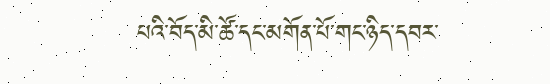པའི་བོད་མི་ཚོ་དང་མགོན་པོ་གང་ཉིད་དབར་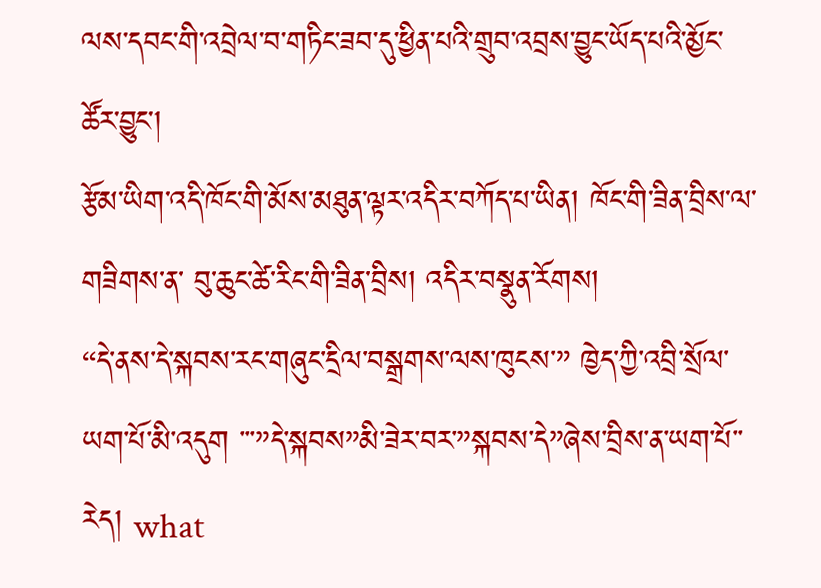ལས་དབང་གི་འབྲེལ་བ་གཏིང་ཟབ་དུ་ཕྱིན་པའི་གྲུབ་འབྲས་བྱུང་ཡོད་པའི་མྱོང་ཚོར་བྱུང་།
རྩོམ་ཡིག་འདི་ཁོང་གི་མོས་མཐུན་ལྟར་འདིར་བཀོད་པ་ཡིན། ཁོང་གི་ཟིན་བྲིས་ལ་གཟིགས་ན་ བུ་ཆུང་ཚེ་རིང་གི་ཟིན་བྲིས། འདིར་བསྣུན་རོགས།
“དེ་ནས་དེ་སྐབས་རང་གཞུང་དྲིལ་བསྒྲགས་ལས་ཁུངས་” ཁྱེད་ཀྱི་འབྲི་སྲོལ་ཡག་པོ་མི་འདུག ་་་”དེ་སྐབས”མི་ཟེར་བར་”སྐབས་དེ”ཞེས་བྲིས་ན་ཡག་པོ་་རེད། what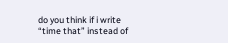do you think if i write “time that” instead of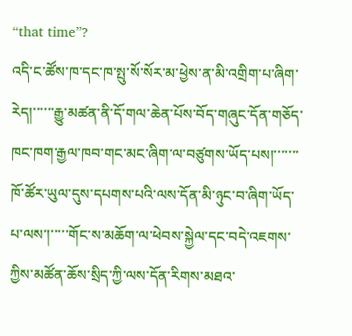“that time”?
འདི་ང་ཚོས་ཁ་དང་ཁ་སྤུ་སོ་སོར་མ་ཕྱེས་ན་མི་འགྲིག་པ་ཞིག་རེད།་་་་་་རྒྱུ་མཚན་ནི་དོ་གལ་ཆེན་པོས་བོད་གཞུང་དོན་གཅོད་ཁང་ཁག་རྒྱལ་ཁབ་གང་མང་ཞིག་ལ་བཙུགས་ཡོད་པས།་་་་་་་ཁོ་ཚོར་ཡུལ་དུས་དཔགས་པའི་ལས་དོན་མི་ཉུང་བ་ཞིག་ཡོད་པ་ལས་།་་་་་གོང་ས་མཆོག་ལ་ཕེབས་སྐྱེལ་དང་བདེ་འཇགས་ཀྱིས་མཚོན་ཆོས་སྲིད་ཀྱི་ལས་དོན་རིགས་མཐའ་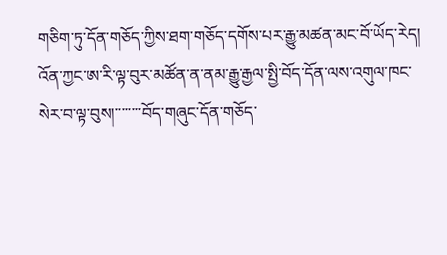གཅིག་ཏུ་དོན་གཅོད་ཀྱིས་ཐག་གཅོད་དགོས་པར་རྒྱུ་མཚན་མང་བོ་ཡོད་རེད།
འོན་ཀྱང་ཨ་རི་ལྟ་བུར་མཚོན་ན་ནམ་རྒྱུ་རྒྱལ་སྤྱི་བོད་དོན་ལས་འགུལ་ཁང་སེར་བ་ལྟ་བུས།་་་་་་་་བོད་གཞུང་དོན་གཅོད་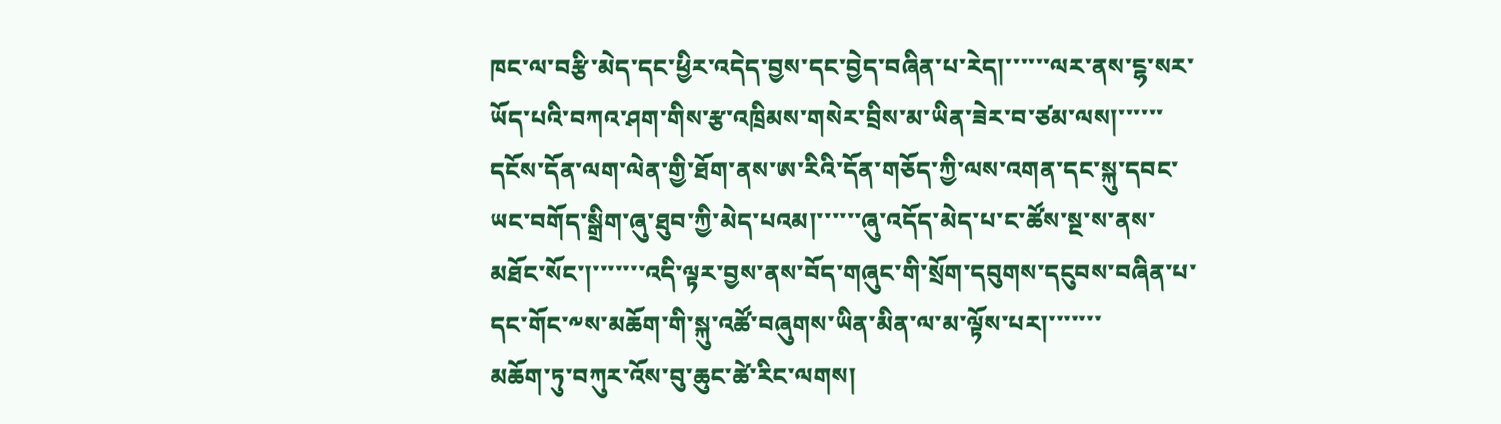ཁང་ལ་བརྩི་མེད་དང་ཕྱིར་འདེད་བྱས་དང་བྱེད་བཞིན་པ་རེད།་་་་་་ལར་ནས་ངྷ་སར་ཡོད་པའི་བཀའ་ཤག་གིས་རྩ་འཁྲིམས་གསེར་བྲིས་མ་ཡིན་ཟེར་བ་ཙམ་ལས།་་་་་་དངོས་དོན་ལག་ལེན་གྱི་ཐོག་ནས་ཨ་རིའི་དོན་གཅོད་ཀྱི་ལས་འགན་དང་སྐུ་དབང་ཡང་བགོད་སྒྲིག་ཞུ་ཐུབ་ཀྱི་མེད་པའམ།་་་་་་ཞུ་འདོད་མེད་པ་ང་ཚོས་སྔ་ས་ནས་མཐོང་སོང་།་་་་་་་འདི་ལྟར་བྱས་ནས་བོད་གཞུང་གི་སྲོག་དབུགས་དངུབས་བཞིན་པ་དང་གོང་༸ས་མཆོག་གི་སྐུ་འཚོ་བཞུགས་ཡིན་མིན་ལ་མ་ལྟོས་པར།་་་་་་་
མཆོག་ཏུ་བཀུར་འོས་བུ་ཆུང་ཚེ་རིང་ལགས།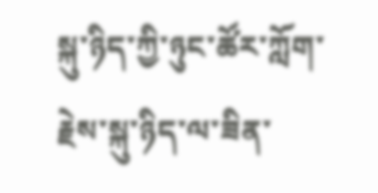སྐུ་ཉིད་ཀྱི་ཉུང་ཚོར་ཀློག་རྗེས་སྐུ་ཉིད་ལ་ཟིན་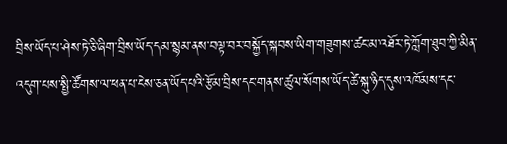བྲིས་ཡོད་པ་ཤེས་ཏེ་ཅི་ཞིག་བྲིས་ཡོད་དམ་སྙམ་ནས་བལྟ་བར་བསྐྱོད་སྐབས་ཡིག་གཟུགས་ཚང་མ་འཐོར་ཏེ་ཀློག་ཐུབ་ཀྱི་མིན་འདུག་པས་སྤྱི་ཚོགས་ལ་ཕན་པ་ངེས་ཅན་ཡོད་པའི་རྩོམ་བྲིས་དང་གནས་ཚུལ་སོགས་ཡོད་ཚེ་སྐུ་ཉིད་དུས་འཁོམས་དང་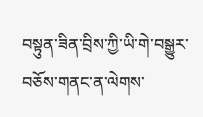བསྟུན་ཟིན་བྲིས་ཀྱི་ཡི་གེ་བསྒྱུར་བཅོས་གནང་ན་ལེགས་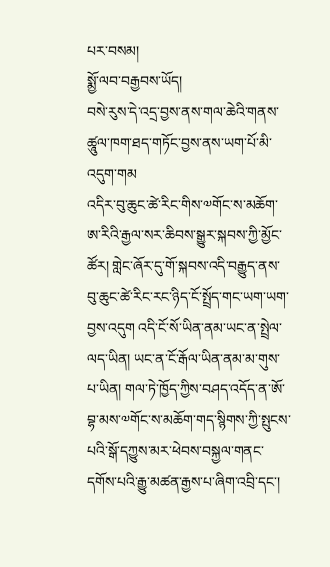པར་བསམ།
སྨྱོ་ལབ་བརྒྱབས་ཡོད།
བསེ་རུས་དེ་འདྲ་བྱས་ནས་གལ་ཆེའི་གནས་ཚཱུལ་ཁག་ཐད་གཏོང་བྱས་ནས་ཡག་པོ་མི་འདུག་གམ
འདིར་བུ་ཆུང་ཚེ་རིང་གིས་༧གོང་ས་མཆོག་ཨ་རིའི་རྒྱལ་སར་ཆིབས་སྒྱུར་སྐབས་ཀྱི་མྱོང་ཚོར། གླེང་ཞོར་དུ་གོ་སྐབས་འདི་བརྒྱུད་ནས་བུ་ཆུང་ཚེ་རིང་རང་ཉིད་ངོ་སྤྲོད་གང་ཡག་ཡག་བྱས་འདུག འདི་ངོ་སོ་ཡིན་ནམ་ཡང་ན་སྤྲེལ་ལད་ཡིན། ཡང་ན་ངོ་རྒོལ་ཡིན་ནམ་མ་གུས་པ་ཡིན། གལ་ཏེ་ཁྱོད་ཀྱིས་བཤད་འདོད་ན་ཨོ་བྷ་མས་༧གོང་ས་མཆོག་གད་སྙིགས་ཀྱི་སྤུངས་པའི་སྒོ་དཀྱུས་མར་ཕེབས་བསྐྱལ་གནང་དགོས་པའི་རྒྱུ་མཚན་རྒྱས་པ་ཞིག་འབྲི་དང་།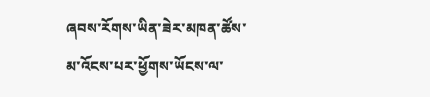ཞབས་རོགས་ཡིན་ཟེར་མཁན་ཚོས་མ་འོངས་པར་ཕྱོགས་ཡོངས་ལ་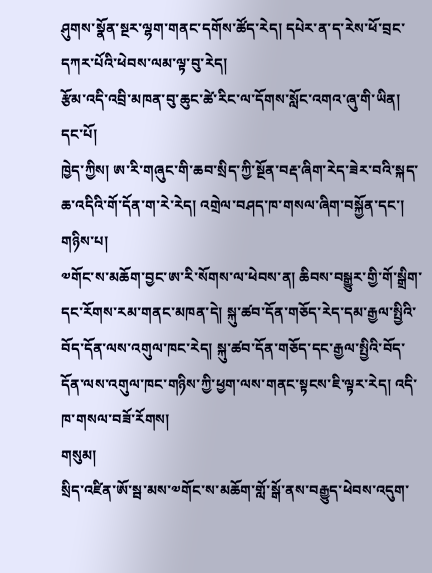ཤུགས་སྣོན་སྔར་ལྷག་གནང་དགོས་ཚོད་རེད། དཔེར་ན་ད་རེས་ཕོ་བྲང་དཀར་པོའི་ཕེབས་ལམ་ལྟ་བུ་རེད།
རྩོམ་འདི་འབྲི་མཁན་བུ་ཆུང་ཚེ་རིང་ལ་དོགས་སློང་འགའ་ཞུ་གི་ཡིན།
དང་པོ།
ཁྱེད་ཀྱིས། ཨ་རི་གཞུང་གི་ཆབ་སྲིད་ཀྱི་སྔོན་བརྡ་ཞིག་རེད་ཟེར་བའི་སྐད་ཆ་འདིའི་གོ་དོན་ག་རེ་རེད། འགྲེལ་བཤད་ཁ་གསལ་ཞིག་བསྐྱོན་དང་།
གཉིས་པ།
༧གོང་ས་མཆོག་བྱང་ཨ་རི་སོགས་ལ་ཕེབས་ན། ཆིབས་བསྒྱུར་གྱི་གོ་སྒྲིག་དང་རོགས་རམ་གནང་མཁན་དེ། སྐུ་ཚབ་དོན་གཅོད་རེད་དམ་རྒྱལ་སྤྱིའི་བོད་དོན་ལས་འགུལ་ཁང་རེད། སྐུ་ཚབ་དོན་གཅོད་དང་རྒྱལ་སྤྱིའི་བོད་དོན་ལས་འགུལ་ཁང་གཉིས་ཀྱི་ཕྱག་ལས་གནང་སྟངས་ཇི་ལྟར་རེད། འདི་ཁ་གསལ་བཟོ་རོགས།
གསུམ།
སྲིད་འཛིན་ཨོ་སྦ་མས་༧གོང་ས་མཆོག་གློ་སྒོ་ནས་བརྒྱུད་ཕེབས་འདུག་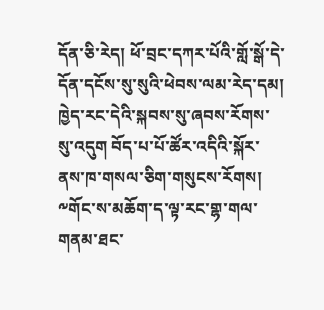དོན་ཅི་རེད། ཕོ་བྲང་དཀར་པོའི་གློ་སྒོ་དེ་དོན་དངོས་སུ་སུའི་ཕེབས་ལམ་རེད་དམ། ཁྱེད་རང་དེའི་སྐབས་སུ་ཞབས་རོགས་སུ་འདུག བོད་པ་པོ་ཚོར་འདིའི་སྐོར་ནས་ཁ་གསལ་ཅིག་གསུངས་རོགས།
༸གོང་ས་མཆོག་ད་ལྟ་རང་གྷ་གལ་གནམ་ཐང་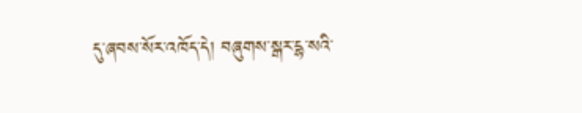དུ་ཞབས་སོར་འཁོད་དེ། བཞུགས་སྒར་དྷ་སའི་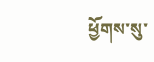ཕྱོགས་སུ་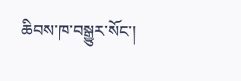ཆིབས་ཁ་བསྒྱུར་སོང་།